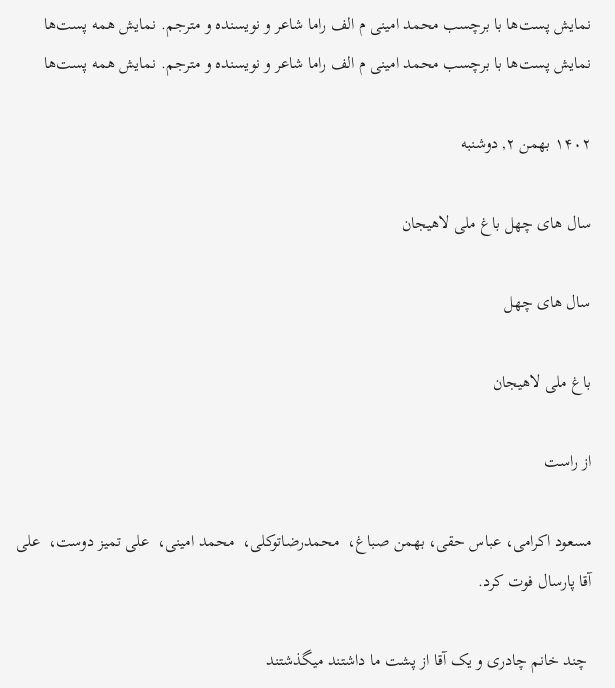نمایش پست‌ها با برچسب محمد امینی م الف راما شاعر و نویسنده و مترجم. نمایش همه پست‌ها
نمایش پست‌ها با برچسب محمد امینی م الف راما شاعر و نویسنده و مترجم. نمایش همه پست‌ها

۱۴۰۲ بهمن ۲, دوشنبه

سال های چهل باغ ملی لاهیجان

سال های چهل

باغ ملی لاهیجان

از راست

مسعود اکرامی، عباس حقی، بهمن صباغ،  محمدرضاتوکلی،  محمد امینی،  علی تمیز دوست،  علی آقا پارسال فوت کرد.

 چند خانم چادری و یک آقا از پشت ما داشتند میگذشتند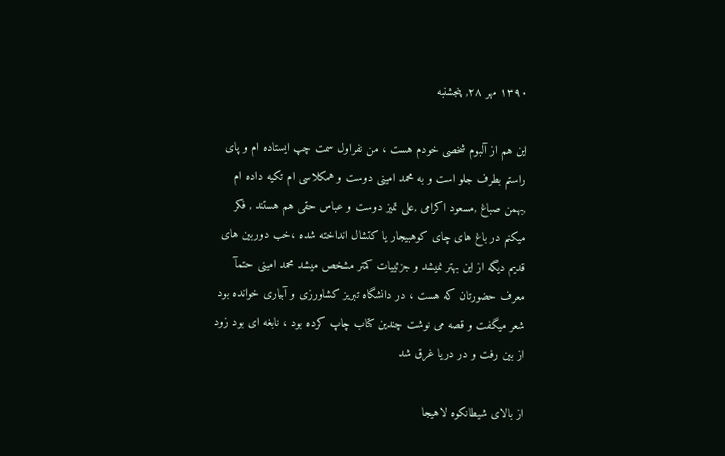۱۳۹۰ مهر ۲۸, پنجشنبه

این هم از آلبوم شخصی خودم هست ، من نفراول سمت چپ ایستاده ام و پای راستم بطرف جلو است و به محمد امینی دوست و همکلاسی ام تکیه داده ام ,بهمن صباغ ,مسعود اکرامی ,علی تمیز دوست و عباس حقی هم هستند , فکر میکنم در باغ های چای کوهبیجار یا کتشال انداخته شده ،خب دوربین های قدیم دیگه از این بهتر نمیشد و جزئییات کمتر مشخص میشد محمد امینی حتمآ معرف حضورتان که هست ، در دانشگاه تبریز کشاورزی و آبیاری خوانده بود شعر میگفت و قصه می نوشت چندین کتاب چاپ کرده بود ، نابغه ای بود زود از بین رفت و در دریا غرق شد

از بالای شیطانکوه لاهیجا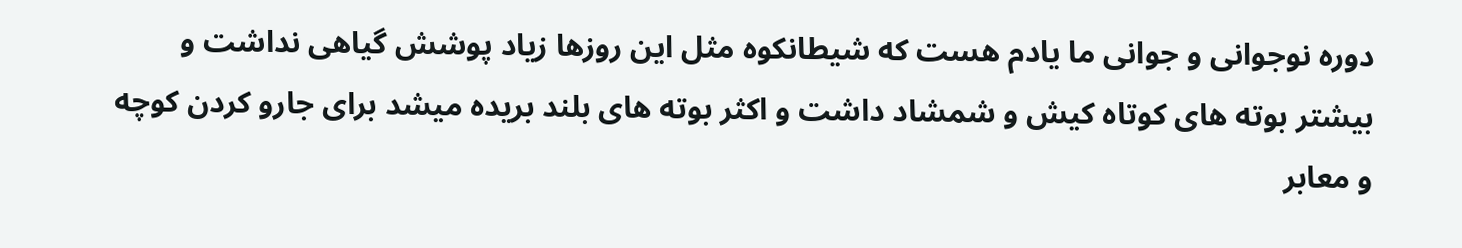دوره نوجوانی و جوانی ما یادم هست که شیطانکوه مثل این روزها زیاد پوشش گیاهی نداشت و بیشتر بوته های کوتاه کیش و شمشاد داشت و اکثر بوته های بلند بریده میشد برای جارو کردن کوچه و معابر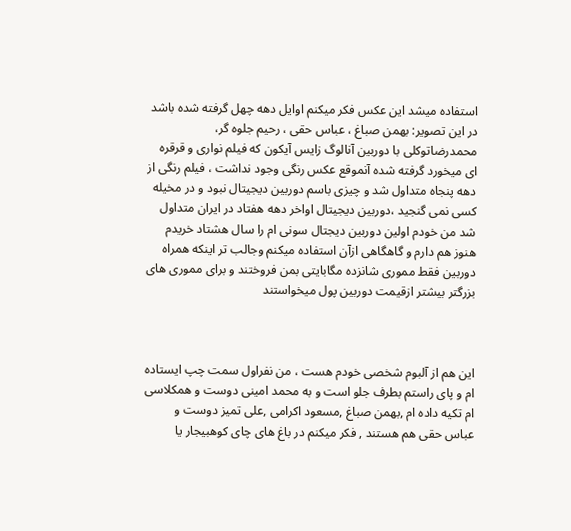استفاده میشد این عکس فکر میکنم اوایل دهه چهل گرفته شده باشد در این تصویر: بهمن صباغ ، عباس حقی ، رحیم جلوه گر، محمدرضاتوکلی با دوربین آنالوگ زایس آیکون که فیلم نواری و قرقره ای میخورد گرفته شده آنموقع عکس رنگی وجود نداشت ، فیلم رنگی از دهه پنجاه متداول شد و چیزی باسم دوربین دیجیتال نبود و در مخیله کسی نمی گنجید ،دوربین دیجیتال اواخر دهه هفتاد در ایران متداول شد من خودم اولین دوربین دیجتال سونی ام را سال هشتاد خریدم هنوز هم دارم و گاهگاهی ازآن استفاده میکنم وجالب تر اینکه همراه دوربین فقط مموری شانزده مگابایتی بمن فروختند و برای مموری های بزرگتر بیشتر ازقیمت دوربین پول میخواستند



این هم از آلبوم شخصی خودم هست ، من نفراول سمت چپ ایستاده ام و پای راستم بطرف جلو است و به محمد امینی دوست و همکلاسی ام تکیه داده ام ,بهمن صباغ ,مسعود اکرامی ,علی تمیز دوست و عباس حقی هم هستند , فکر میکنم در باغ های چای کوهبیجار یا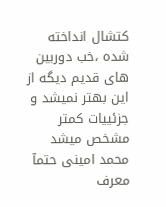کتشال انداخته شده ،خب دوربین های قدیم دیگه از این بهتر نمیشد و جزئییات کمتر مشخص میشد محمد امینی حتمآ معرف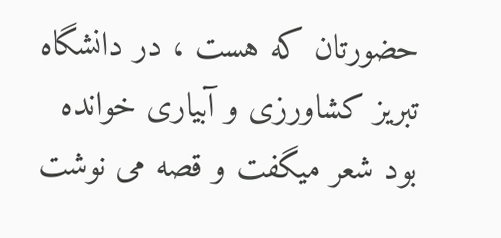حضورتان که هست ، در دانشگاه تبریز کشاورزی و آبیاری خوانده بود شعر میگفت و قصه می نوشت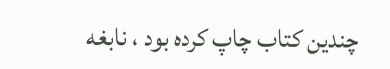چندین کتاب چاپ کرده بود ، نابغه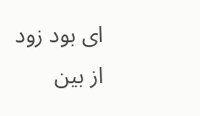ای بود زود از بین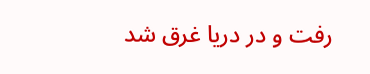رفت و در دریا غرق شد